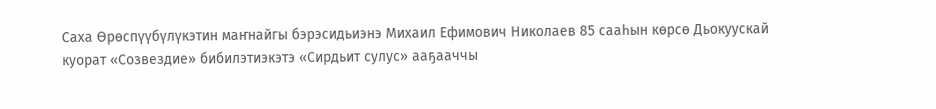Саха Өрөспүүбүлүкэтин маҥнайгы бэрэсидьиэнэ Михаил Ефимович Николаев 85 сааһын көрсө Дьокуускай куорат «Созвездие» бибилэтиэкэтэ «Сирдьит сулус» ааҕааччы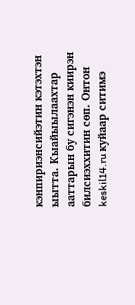кэнпириэнсийэтин кэтэхтэн ыытта. Кыайыылаахтар ааттарын бу сигэнэн киирэн билсиэххитин сөп. Онтон keskil14.ru куйаар ситимэ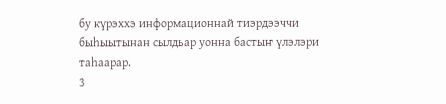бу күрэххэ информационнай тиэрдээччи быһыытынан сылдьар уонна бастыҥ үлэлэри таһаарар.
3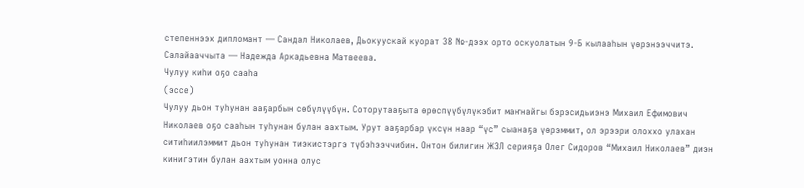степеннээх дипломант — Сандал Николаев, Дьокуускай куорат 38 №-дээх орто оскуолатын 9-Б кылааһын үөрэнээччитэ. Салайааччыта — Надежда Аркадьевна Матвеева.
Чулуу киһи оҕо сааһа
(эссе)
Чулуу дьон туһунан ааҕарбын сөбүлүүбүн. Соторутааҕыта өрөспүүбүлүкэбит маҥнайгы бэрэсидьиэнэ Михаил Ефимович Николаев оҕо сааһын туһунан булан аахтым. Урут ааҕарбар үксүн наар “үс” сыанаҕа үөрэммит, ол эрээри олоххо улахан ситиһиилэммит дьон туһунан тиэкистэргэ түбэһээччибин. Онтон билигин ЖЗЛ серияҕа Олег Сидоров “Михаил Николаев” диэн кинигэтин булан аахтым уонна олус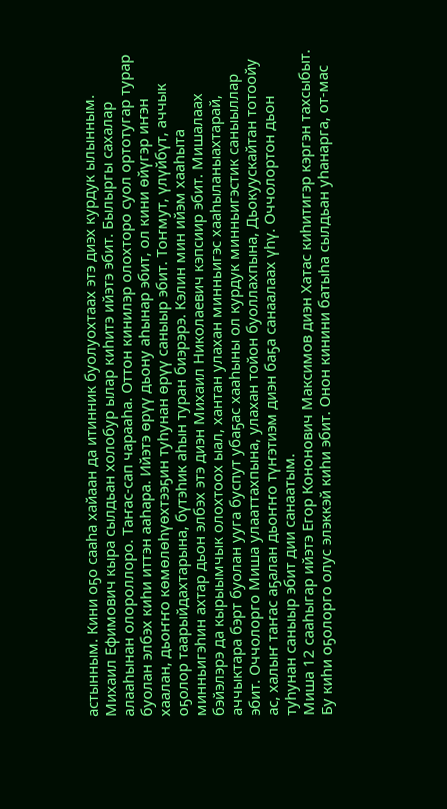астынным. Кини оҕо сааһа хайаан да итинник буолуохтаах этэ диэх курдук ылынным.
Михаил Ефимович кыра сылдьан холобур ылар киһитэ ийэтэ эбит. Былыргы сахалар алааһынан олороллоро. Таҥас-сап чарааһа. Оттон кинилэр олохторо суол ортотугар турар буолан элбэх киһи иттэн ааһара. Ийэтэ өрүү дьону аһынар эбит, ол кини өйүгэр иҥэн хаалан, дьоҥҥо көмөлөһүөхтээҕин туһунан өрүү саныыр эбит. Тоҥмут, үлүйбүт, аччык оҕолор таарыйдахтарына, бүтэһик аһын туран биэрэрэ. Кэлин мин ийэм хааһыта минньигэһин ахтар дьон элбэх этэ диэн Михаил Николаевич кэпсиир эбит. Мишалаах бэйэлэрэ да кырыымчык олохтоох ыал, хантан улахан минньигэс хааһыланыахтарай, аччыктара бэрт буолан ууга буспут убаҕас хааһыны ол курдук минньигэстик саныыллар эбит. Оччолорго Миша улааттахпына, улахан тойон буоллахпына, Дьокуускайтан тотоойу ас, халыҥ таҥас аҕалан дьоҥҥо түҥэтиэм диэн баҕа санаалаах үһү. Оччолортон дьон туһунан саныыр эбит дии санаатым.
Миша 12 сааһыгар ийэтэ Егор Кононович Максимов диэн Хатас киһитигэр кэргэн тахсыбыт. Бу киһи оҕолорго олус элэккэй киһи эбит. Онон кинини батыһа сылдьан уһанарга, от-мас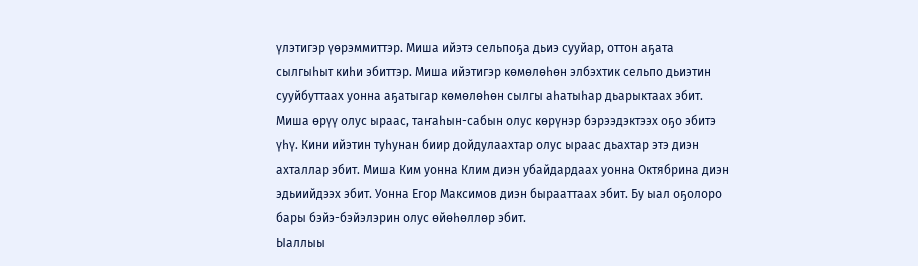үлэтигэр үөрэммиттэр. Миша ийэтэ сельпоҕа дьиэ сууйар, оттон аҕата сылгыһыт киһи эбиттэр. Миша ийэтигэр көмөлөһөн элбэхтик сельпо дьиэтин сууйбуттаах уонна аҕатыгар көмөлөһөн сылгы аһатыһар дьарыктаах эбит. Миша өрүү олус ыраас, таҥаһын-сабын олус көрүнэр бэрээдэктээх оҕо эбитэ үһү. Кини ийэтин туһунан биир дойдулаахтар олус ыраас дьахтар этэ диэн ахталлар эбит. Миша Ким уонна Клим диэн убайдардаах уонна Октябрина диэн эдьиийдээх эбит. Уонна Егор Максимов диэн бырааттаах эбит. Бу ыал оҕолоро бары бэйэ-бэйэлэрин олус өйөһөллөр эбит.
Ыаллыы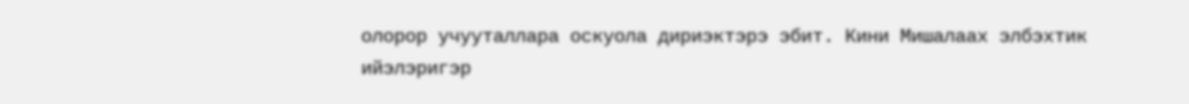олорор учууталлара оскуола дириэктэрэ эбит. Кини Мишалаах элбэхтик ийэлэригэр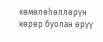көмөлөһөллөрүн көрөр буолан өрүү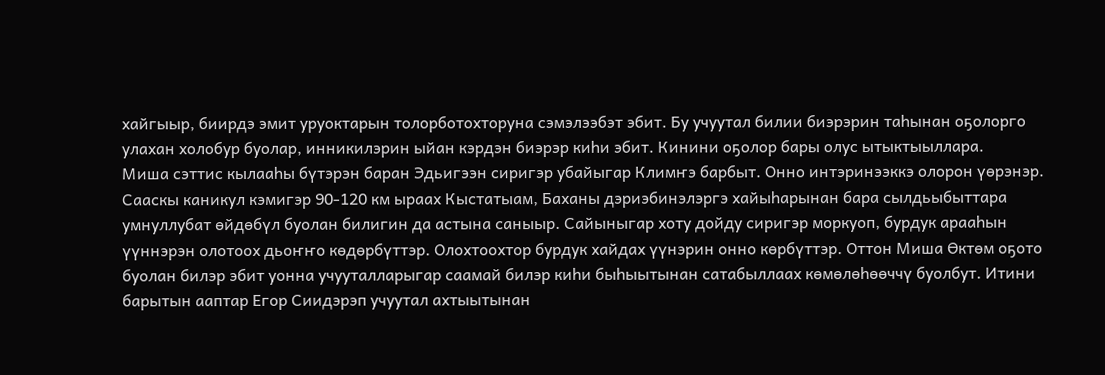хайгыыр, биирдэ эмит уруоктарын толорботохторуна сэмэлээбэт эбит. Бу учуутал билии биэрэрин таһынан оҕолорго улахан холобур буолар, инникилэрин ыйан кэрдэн биэрэр киһи эбит. Кинини оҕолор бары олус ытыктыыллара.
Миша сэттис кылааһы бүтэрэн баран Эдьигээн сиригэр убайыгар Климҥэ барбыт. Онно интэринээккэ олорон үөрэнэр. Сааскы каникул кэмигэр 90-120 км ыраах Кыстатыам, Баханы дэриэбинэлэргэ хайыһарынан бара сылдьыбыттара умнуллубат өйдөбүл буолан билигин да астына саныыр. Сайыныгар хоту дойду сиригэр моркуоп, бурдук арааһын үүннэрэн олотоох дьоҥҥо көдөрбүттэр. Олохтоохтор бурдук хайдах үүнэрин онно көрбүттэр. Оттон Миша Өктөм оҕото буолан билэр эбит уонна учууталларыгар саамай билэр киһи быһыытынан сатабыллаах көмөлөһөөччү буолбут. Итини барытын ааптар Егор Сиидэрэп учуутал ахтыытынан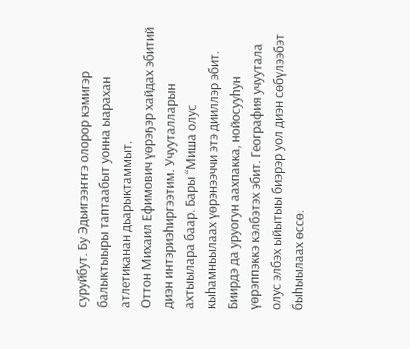суруйбут. Бу Эдьигээҥҥэ олорор кэмигэр балыктыыры таптаабыт уонна ыарахан атлетиканан дьарыктаммыт.
Оттон Михаил Ефимович үөрэҕэр хайдах эбитий диэн интэриэһиргээтим. Учууталларын ахтыылара баар. Бары “Миша олус кыһамньылаах үөрэнээччи этэ дииллэр эбит. Биирдэ да уруогун аахпакка, нойосууһун үөрэппэккэ кэлбэтэх эбит. География учуутала олус элбэх ыйытыы биэрэр уол диэн сөбүлээбэт быһыылаах өссө.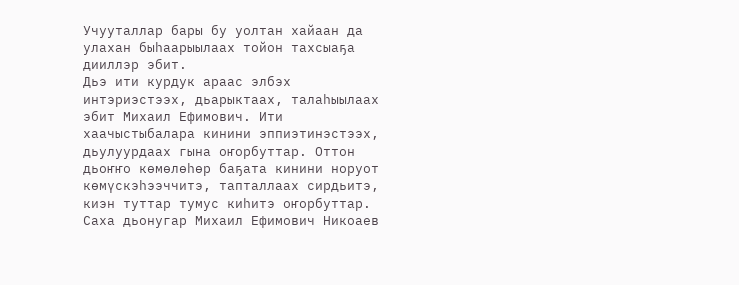Учууталлар бары бу уолтан хайаан да улахан быһаарыылаах тойон тахсыаҕа дииллэр эбит.
Дьэ ити курдук араас элбэх интэриэстээх, дьарыктаах, талаһыылаах эбит Михаил Ефимович. Ити хаачыстыбалара кинини эппиэтинэстээх, дьулуурдаах гына оҥорбуттар. Оттон дьоҥҥо көмөлөһөр баҕата кинини норуот көмүскэһээччитэ, тапталлаах сирдьитэ, киэн туттар тумус киһитэ оҥорбуттар. Саха дьонугар Михаил Ефимович Никоаев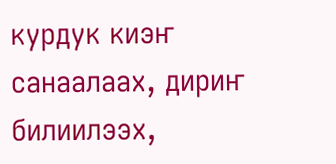курдук киэҥ санаалаах, дириҥ билиилээх,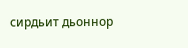сирдьит дьоннор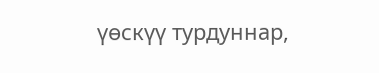үөскүү турдуннар,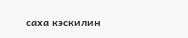саха кэскилин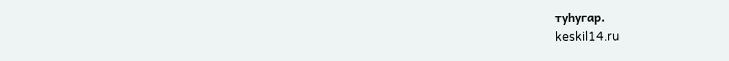туһугар.
keskil14.ru